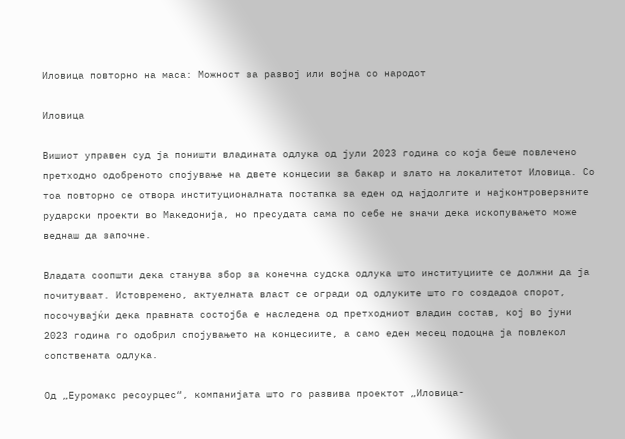Иловица повторно на маса: Можност за развој или војна со народот

Иловица

Вишиот управен суд ја поништи владината одлука од јули 2023 година со која беше повлечено претходно одобреното спојување на двете концесии за бакар и злато на локалитетот Иловица. Со тоа повторно се отвора институционалната постапка за еден од најдолгите и најконтроверзните рударски проекти во Македонија, но пресудата сама по себе не значи дека ископувањето може веднаш да започне.

Владата соопшти дека станува збор за конечна судска одлука што институциите се должни да ја почитуваат. Истовремено, актуелната власт се огради од одлуките што го создадоа спорот, посочувајќи дека правната состојба е наследена од претходниот владин состав, кој во јуни 2023 година го одобрил спојувањето на концесиите, а само еден месец подоцна ја повлекол сопствената одлука.

Од „Еуромакс ресоурцес“, компанијата што го развива проектот „Иловица-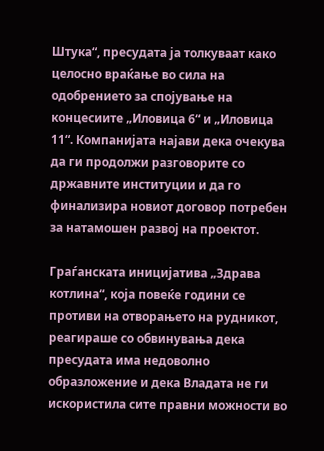Штука“, пресудата ја толкуваат како целосно враќање во сила на одобрението за спојување на концесиите „Иловица 6“ и „Иловица 11“. Компанијата најави дека очекува да ги продолжи разговорите со државните институции и да го финализира новиот договор потребен за натамошен развој на проектот.

Граѓанската иницијатива „Здрава котлина“, која повеќе години се противи на отворањето на рудникот, реагираше со обвинувања дека пресудата има недоволно образложение и дека Владата не ги искористила сите правни можности во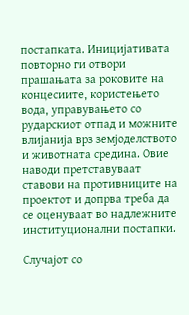постапката. Иницијативата повторно ги отвори прашањата за роковите на концесиите, користењето вода, управувањето со рударскиот отпад и можните влијанија врз земјоделството и животната средина. Овие наводи претставуваат ставови на противниците на проектот и допрва треба да се оценуваат во надлежните институционални постапки.

Случајот со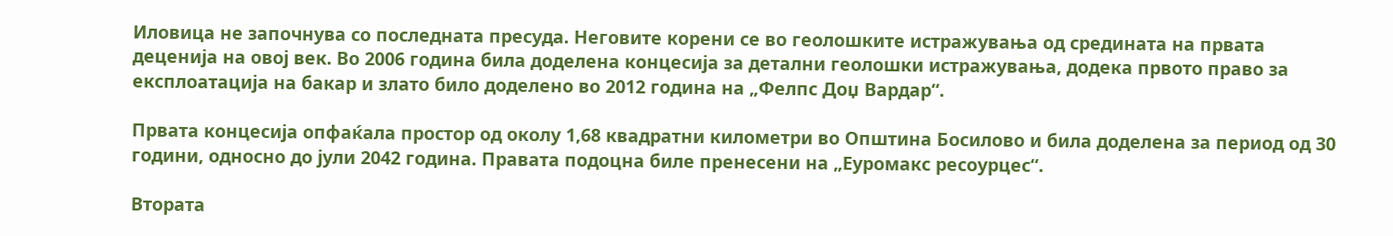Иловица не започнува со последната пресуда. Неговите корени се во геолошките истражувања од средината на првата деценија на овој век. Во 2006 година била доделена концесија за детални геолошки истражувања, додека првото право за експлоатација на бакар и злато било доделено во 2012 година на „Фелпс Доџ Вардар“.

Првата концесија опфаќала простор од околу 1,68 квадратни километри во Општина Босилово и била доделена за период од 30 години, односно до јули 2042 година. Правата подоцна биле пренесени на „Еуромакс ресоурцес“.

Втората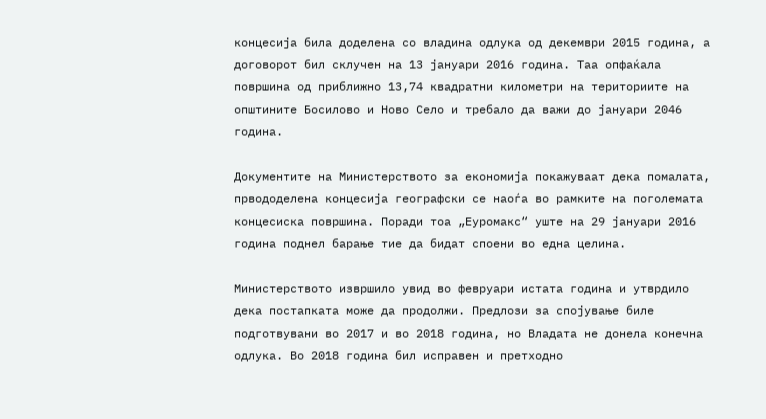концесија била доделена со владина одлука од декември 2015 година, а договорот бил склучен на 13 јануари 2016 година. Таа опфаќала површина од приближно 13,74 квадратни километри на териториите на општините Босилово и Ново Село и требало да важи до јануари 2046 година.

Документите на Министерството за економија покажуваат дека помалата, првододелена концесија географски се наоѓа во рамките на поголемата концесиска површина. Поради тоа „Еуромакс“ уште на 29 јануари 2016 година поднел барање тие да бидат споени во една целина.

Министерството извршило увид во февруари истата година и утврдило дека постапката може да продолжи. Предлози за спојување биле подготвувани во 2017 и во 2018 година, но Владата не донела конечна одлука. Во 2018 година бил исправен и претходно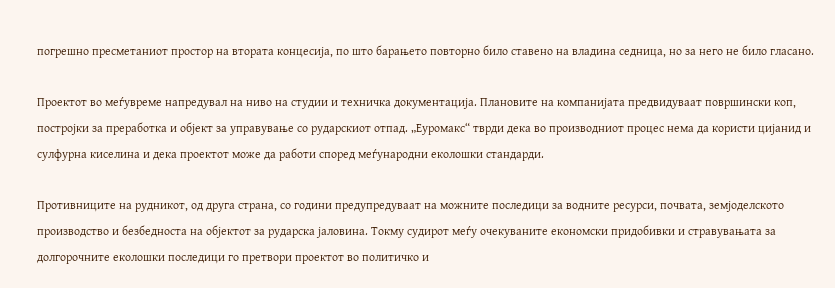погрешно пресметаниот простор на втората концесија, по што барањето повторно било ставено на владина седница, но за него не било гласано.

Проектот во меѓувреме напредувал на ниво на студии и техничка документација. Плановите на компанијата предвидуваат површински коп, постројки за преработка и објект за управување со рударскиот отпад. „Еуромакс“ тврди дека во производниот процес нема да користи цијанид и сулфурна киселина и дека проектот може да работи според меѓународни еколошки стандарди.

Противниците на рудникот, од друга страна, со години предупредуваат на можните последици за водните ресурси, почвата, земјоделското производство и безбедноста на објектот за рударска јаловина. Токму судирот меѓу очекуваните економски придобивки и стравувањата за долгорочните еколошки последици го претвори проектот во политичко и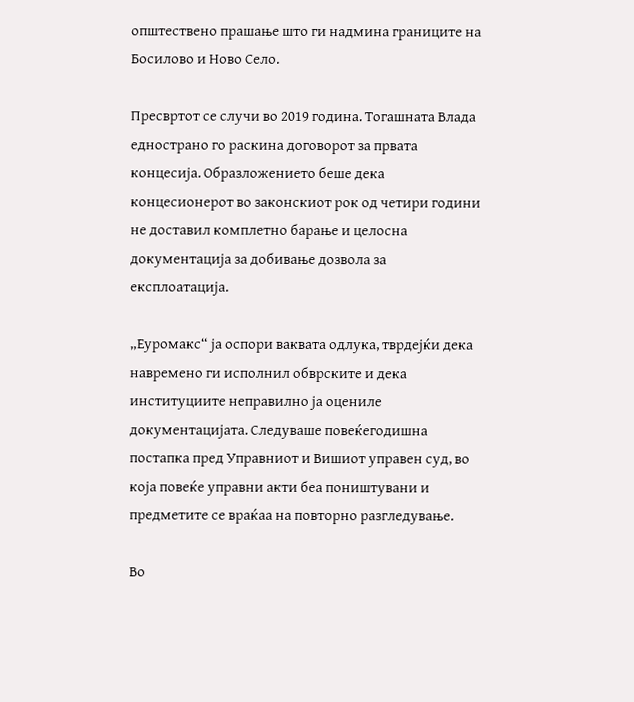општествено прашање што ги надмина границите на Босилово и Ново Село.

Пресвртот се случи во 2019 година. Тогашната Влада еднострано го раскина договорот за првата концесија. Образложението беше дека концесионерот во законскиот рок од четири години не доставил комплетно барање и целосна документација за добивање дозвола за експлоатација.

„Еуромакс“ ја оспори ваквата одлука, тврдејќи дека навремено ги исполнил обврските и дека институциите неправилно ја оцениле документацијата. Следуваше повеќегодишна постапка пред Управниот и Вишиот управен суд, во која повеќе управни акти беа поништувани и предметите се враќаа на повторно разгледување.

Во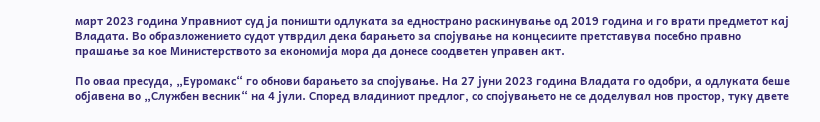март 2023 година Управниот суд ја поништи одлуката за еднострано раскинување од 2019 година и го врати предметот кај Владата. Во образложението судот утврдил дека барањето за спојување на концесиите претставува посебно правно прашање за кое Министерството за економија мора да донесе соодветен управен акт.

По оваа пресуда, „Еуромакс“ го обнови барањето за спојување. На 27 јуни 2023 година Владата го одобри, а одлуката беше објавена во „Службен весник“ на 4 јули. Според владиниот предлог, со спојувањето не се доделувал нов простор, туку двете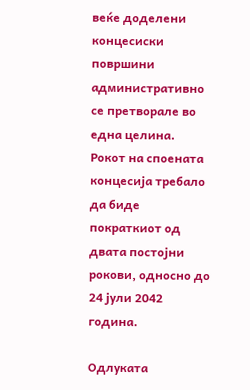веќе доделени концесиски површини административно се претворале во една целина. Рокот на споената концесија требало да биде пократкиот од двата постојни рокови, односно до 24 јули 2042 година.

Одлуката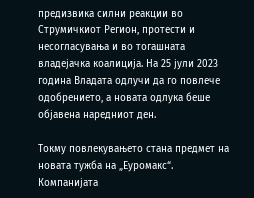предизвика силни реакции во Струмичкиот Регион, протести и несогласувања и во тогашната владејачка коалиција. На 25 јули 2023 година Владата одлучи да го повлече одобрението, а новата одлука беше објавена наредниот ден.

Токму повлекувањето стана предмет на новата тужба на „Еуромакс“. Компанијата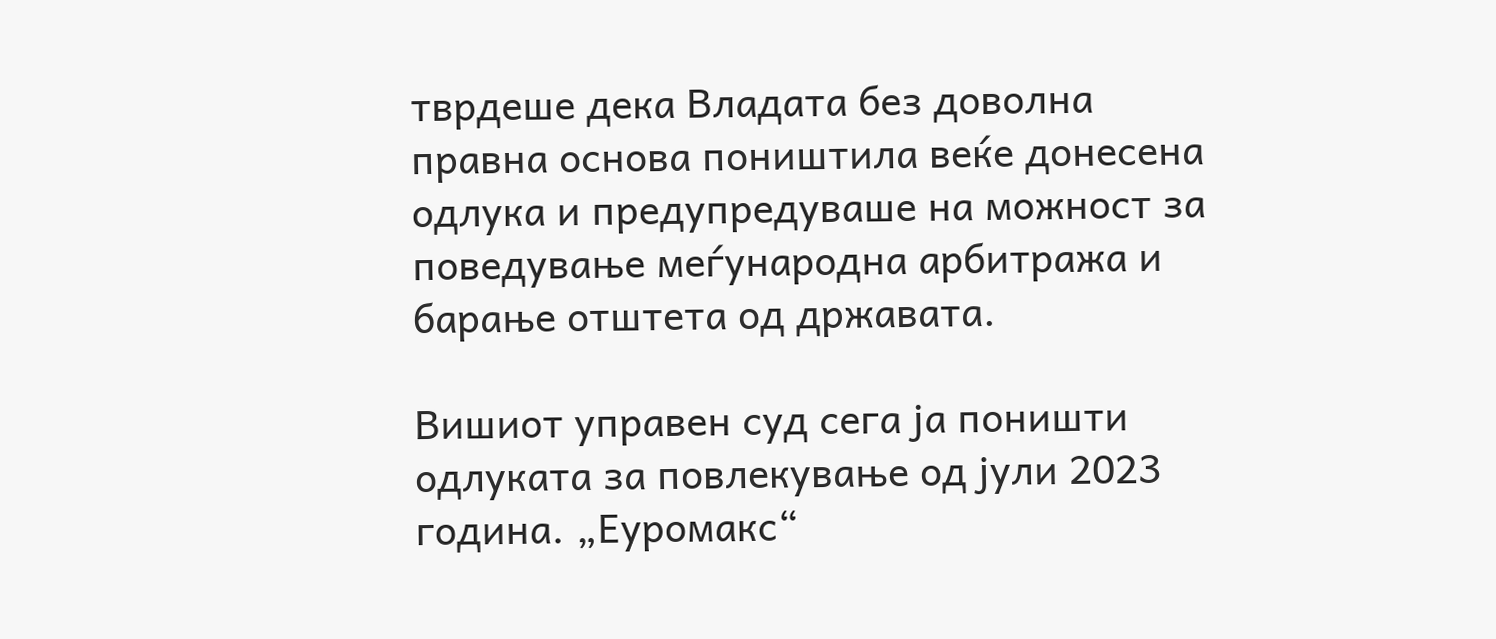тврдеше дека Владата без доволна правна основа поништила веќе донесена одлука и предупредуваше на можност за поведување меѓународна арбитража и барање отштета од државата.

Вишиот управен суд сега ја поништи одлуката за повлекување од јули 2023 година. „Еуромакс“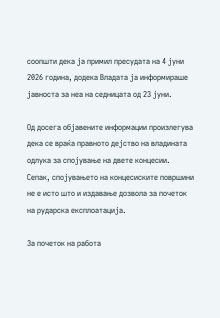соопшти дека ја примил пресудата на 4 јуни 2026 година, додека Владата ја информираше јавноста за неа на седницата од 23 јуни.

Од досега објавените информации произлегува дека се враќа правното дејство на владината одлука за спојување на двете концесии. Сепак, спојувањето на концесиските површини не е исто што и издавање дозвола за почеток на рударска експлоатација.

За почеток на работа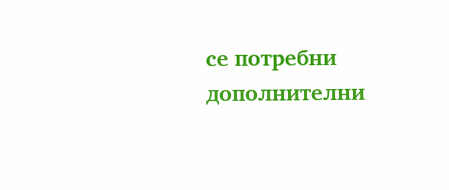се потребни дополнителни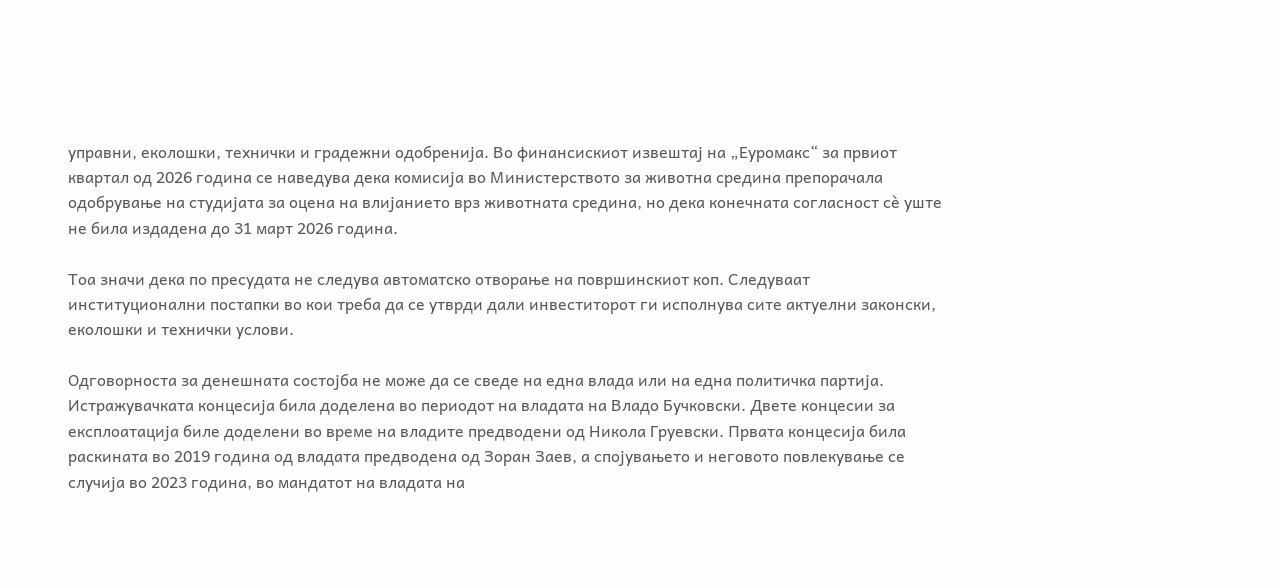управни, еколошки, технички и градежни одобренија. Во финансискиот извештај на „Еуромакс“ за првиот квартал од 2026 година се наведува дека комисија во Министерството за животна средина препорачала одобрување на студијата за оцена на влијанието врз животната средина, но дека конечната согласност сè уште не била издадена до 31 март 2026 година.

Тоа значи дека по пресудата не следува автоматско отворање на површинскиот коп. Следуваат институционални постапки во кои треба да се утврди дали инвеститорот ги исполнува сите актуелни законски, еколошки и технички услови.

Одговорноста за денешната состојба не може да се сведе на една влада или на една политичка партија. Истражувачката концесија била доделена во периодот на владата на Владо Бучковски. Двете концесии за експлоатација биле доделени во време на владите предводени од Никола Груевски. Првата концесија била раскината во 2019 година од владата предводена од Зоран Заев, а спојувањето и неговото повлекување се случија во 2023 година, во мандатот на владата на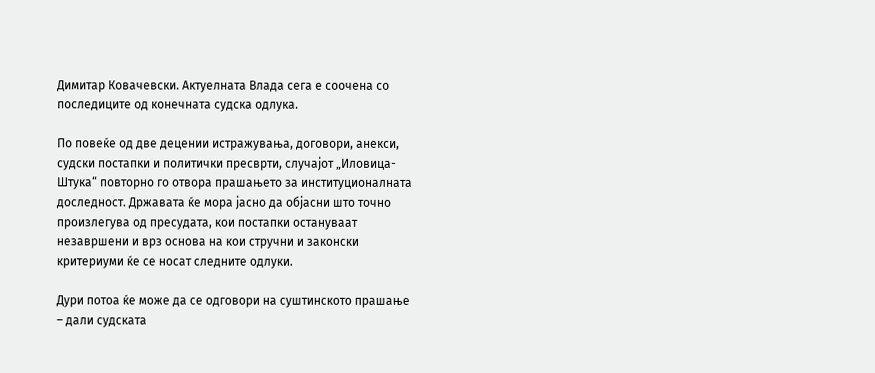Димитар Ковачевски. Актуелната Влада сега е соочена со последиците од конечната судска одлука.

По повеќе од две децении истражувања, договори, анекси, судски постапки и политички пресврти, случајот „Иловица-Штука“ повторно го отвора прашањето за институционалната доследност. Државата ќе мора јасно да објасни што точно произлегува од пресудата, кои постапки остануваат незавршени и врз основа на кои стручни и законски критериуми ќе се носат следните одлуки.

Дури потоа ќе може да се одговори на суштинското прашање – дали судската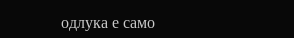одлука е само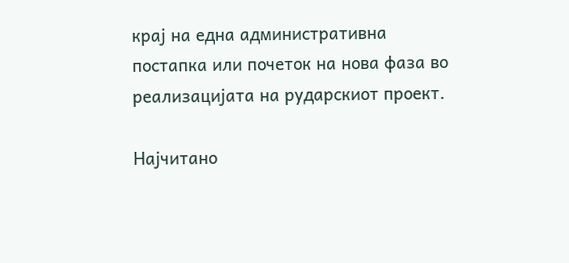крај на една административна постапка или почеток на нова фаза во реализацијата на рударскиот проект.

Најчитано